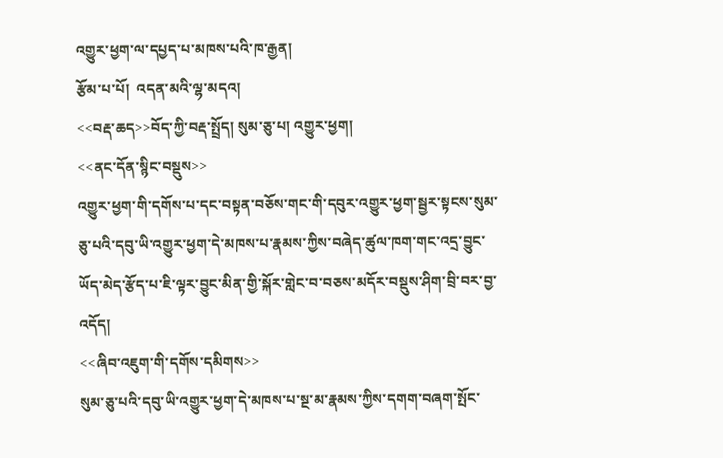འགྱུར་ཕྱག་ལ་དཔྱད་པ་མཁས་པའི་ཁ་རྒྱན།
རྩོམ་པ་པོ།  འདན་མའི་ལྷ་མདའ།
<<བརྡ་ཆད>>བོད་ཀྱི་བརྡ་སྤྲོད། སུམ་ཅུ་པ། འགྱུར་ཕྱག།
<<ནང་དོན་སྙིང་བསྡུས>>
འགྱུར་ཕྱག་གི་དགོས་པ་དང་བསྟན་བཅོས་གང་གི་དབུར་འགྱུར་ཕྱག་སྦྱར་སྟངས་སུམ་ཅུ་པའི་དབུ་ཡི་འགྱུར་ཕྱག་དེ་མཁས་པ་རྣམས་ཀྱིས་བཞེད་ཚུལ་ཁག་གང་འདྲ་བྱུང་ཡོད་མེད་རྩོད་པ་ཇི་ལྟར་བྱུང་མིན་གྱི་སྐོར་གླེང་བ་བཅས་མདོར་བསྡུས་ཤིག་བྲི་བར་བྱ་འདོད།
<<ཞིབ་འཇུག་གི་དགོས་དམིགས>>
སུམ་ཅུ་པའི་དབུ་ཡི་འགྱུར་ཕྱག་དེ་མཁས་པ་སྔ་མ་རྣམས་ཀྱིས་དགག་བཞག་སྤོང་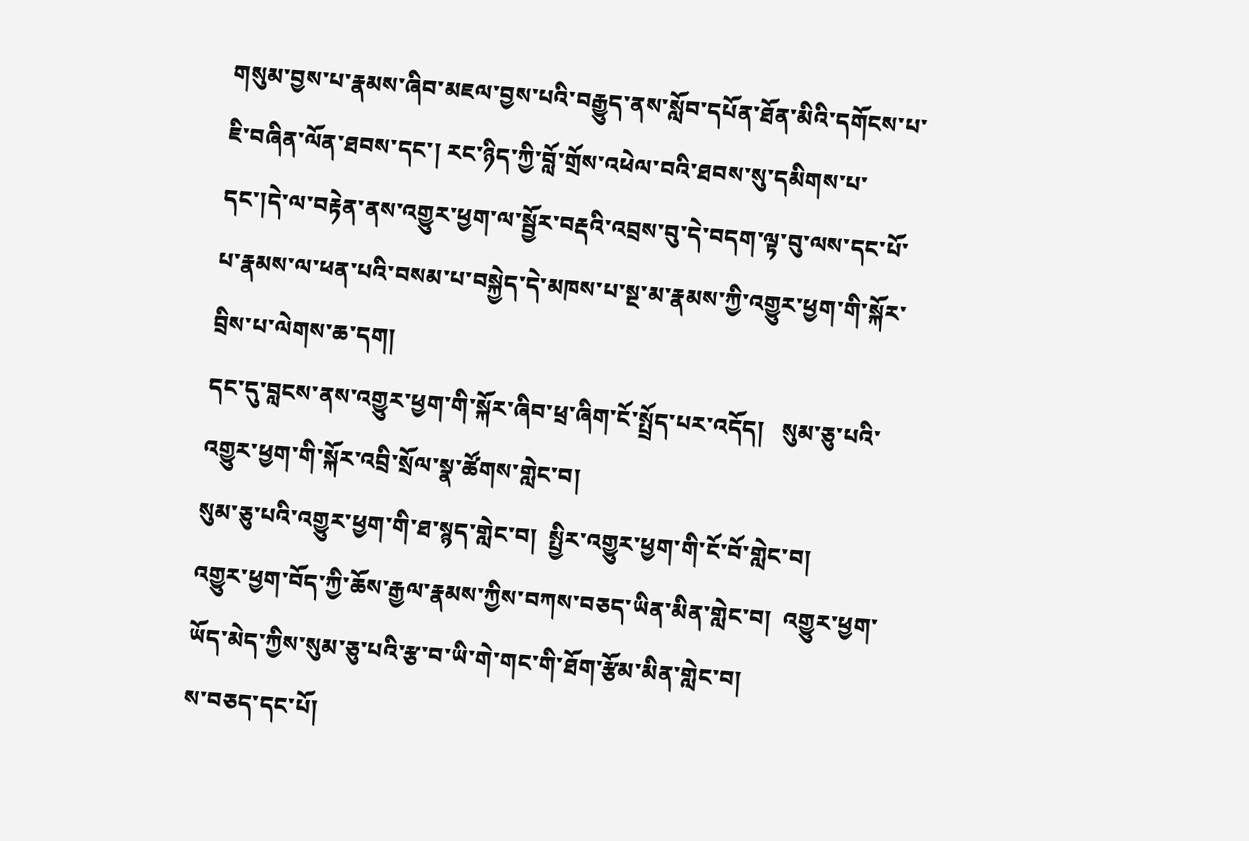གསུམ་བྱས་པ་རྣམས་ཞིབ་མཇལ་བྱས་པའི་བརྒྱུད་ནས་སློབ་དཔོན་ཐོན་མིའི་དགོངས་པ་ཇི་བཞིན་ལོན་ཐབས་དང་། རང་ཉིད་ཀྱི་བློ་གྲོས་འཕེལ་བའི་ཐབས་སུ་དམིགས་པ་དང་།དེ་ལ་བརྟེན་ནས་འགྱུར་ཕྱག་ལ་སྦྱོར་བརྡའི་འབྲས་བུ་དེ་བདག་ལྟ་བུ་ལས་དང་པོ་པ་རྣམས་ལ་ཕན་པའི་བསམ་པ་བསྐྱེད་དེ་མཁས་པ་སྔ་མ་རྣམས་ཀྱི་འགྱུར་ཕྱག་གི་སྐོར་བྲིས་པ་ལེགས་ཆ་དག།
དང་དུ་བླངས་ནས་འགྱུར་ཕྱག་གི་སྐོར་ཞིབ་ཕྲ་ཞིག་ངོ་སྤྲོད་པར་འདོད།   སུམ་ཅུ་པའི་འགྱུར་ཕྱག་གི་སྐོར་འབྲི་སྲོལ་སྣ་ཚོགས་གླེང་བ།
སུམ་ཅུ་པའི་འགྱུར་ཕྱག་གི་ཐ་སྙད་གླེང་བ།  སྤྱིར་འགྱུར་ཕྱག་གི་ངོ་བོ་གླེང་བ།
འགྱུར་ཕྱག་བོད་ཀྱི་ཆོས་རྒྱལ་རྣམས་ཀྱིས་བཀས་བཅད་ཡིན་མིན་གླེང་བ།  འགྱུར་ཕྱག་ཡོད་མེད་ཀྱིས་སུམ་ཅུ་པའི་རྩ་བ་ཡི་གེ་གང་གི་ཐོག་རྩོམ་མིན་གླེང་བ།
ས་བཅད་དང་པོ།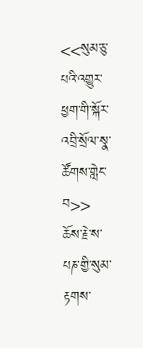<<སུམ་ཅུ་པའི་འགྱུར་ཕྱག་གི་སྐོར་འབྲི་སྲོལ་སྣ་ཚོགས་གླེང་བ>>
ཆོས་རྗེ་ས་པཎ་གྱི་སུམ་རྟགས་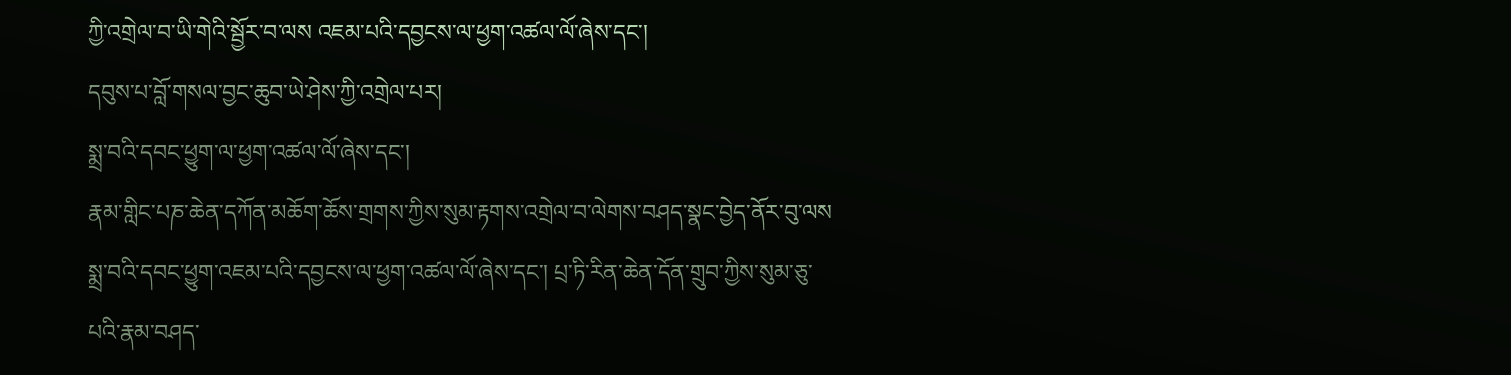ཀྱི་འགྲེལ་བ་ཡི་གེའི་སྦྱོར་བ་ལས འཇམ་པའི་དབྱངས་ལ་ཕྱག་འཚལ་ལོ་ཞེས་དང་།
དབུས་པ་བློ་གསལ་བྱང་ཆུབ་ཡེ་ཤེས་ཀྱི་འགྲེལ་པར།
སྨྲ་བའི་དབང་ཕྱུག་ལ་ཕྱག་འཚལ་ལོ་ཞེས་དང་།
རྣམ་གླིང་པཎ་ཆེན་དཀོན་མཆོག་ཆོས་གྲགས་ཀྱིས་སུམ་རྟགས་འགྲེལ་བ་ལེགས་བཤད་སྣང་བྱེད་ནོར་བུ་ལས སྨྲ་བའི་དབང་ཕྱུག་འཇམ་པའི་དབྱངས་ལ་ཕྱག་འཚལ་ལོ་ཞེས་དང་། པྲ་ཏི་རིན་ཆེན་དོན་གྲུབ་ཀྱིས་སུམ་ཅུ་པའི་རྣམ་བཤད་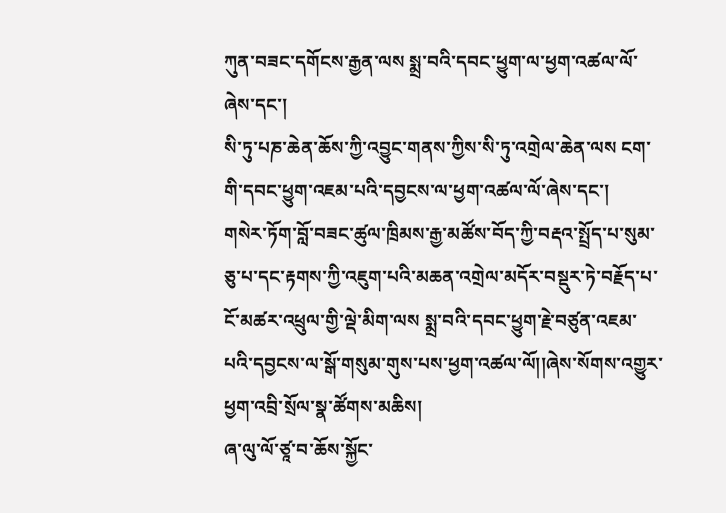ཀུན་བཟང་དགོངས་རྒྱན་ལས སྨྲ་བའི་དབང་ཕྱུག་ལ་ཕྱག་འཚལ་ལོ་ཞེས་དང་།
སི་ཏུ་པཎ་ཆེན་ཆོས་ཀྱི་འབྱུང་གནས་ཀྱིས་སི་ཏུ་འགྲེལ་ཆེན་ལས ངག་གི་དབང་ཕྱུག་འཇམ་པའི་དབྱངས་ལ་ཕྱག་འཚལ་ལོ་ཞེས་དང་།
གསེར་ཏོག་བློ་བཟང་ཚུལ་ཁྲིམས་རྒྱ་མཚོས་བོད་ཀྱི་བརྡའ་སྤྲོད་པ་སུམ་ཅུ་པ་དང་རྟགས་ཀྱི་འཇུག་པའི་མཆན་འགྲེལ་མདོར་བསྡུར་ཏེ་བརྗོད་པ་ངོ་མཚར་འཕྲུལ་གྱི་ལྡེ་མིག་ལས སྨྲ་བའི་དབང་ཕྱུག་རྗེ་བཙུན་འཇམ་པའི་དབྱངས་ལ་སྒོ་གསུམ་གུས་པས་ཕྱག་འཚལ་ལོ།།ཞེས་སོགས་འགྱུར་ཕྱག་འབྲི་སྲོལ་སྣ་ཚོགས་མཆིས།
ཞ་ལུ་ལོ་ཙཱ་བ་ཆོས་སྐྱོང་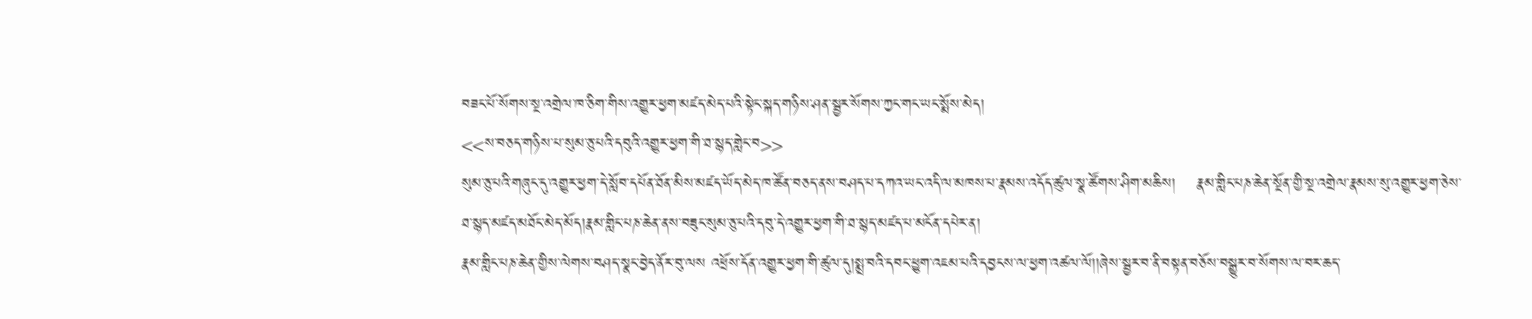བཟང་པོ་སོགས་སྔ་འགྲེལ་ཁ་ཅིག་གིས་འགྱུར་ཕྱག་མཛད་མེད་པའི་སྟེང་སྐད་གཉིས་ཤན་སྦྱར་སོགས་ཀྱང་གང་ཡང་སྨོས་མེད།
<<ས་བཅད་གཉིས་པ་སུམ་ཅུ་པའི་དབུའི་འགྱུར་ཕྱག་གི་ཐ་སྙད་གླེང་བ>>
སུམ་ཅུ་པའི་གཞུང་དུ་འགྱུར་ཕྱག་དེ་སློབ་དཔོན་ཐོན་མིས་མཛད་ཡོད་མེད་ཁ་ཚོན་བཅད་ནས་བཤད་པ་དཀའ་ཡང་འདི་ལ་མཁས་པ་རྣམས་འདོད་ཚུལ་སྣ་ཚོགས་ཤིག་མཆིས།    རྣམ་གླིང་པཎ་ཆེན་སྔོན་གྱི་སྔ་འགྲེལ་རྣམས་སུ་འགྱུར་ཕྱག་ཅེས་ཐ་སྙད་མཛད་མཐོང་མེད་མོད།རྣམ་གླིང་པཎ་ཆེན་ནས་བཟུང་སུམ་ཅུ་པའི་དབུ་དེ་འགྱུར་ཕྱག་གི་ཐ་སྙད་མཛད་པ་མངོན་དཔེར་ན།
རྣམ་གླིང་པཎ་ཆེན་གྱིས་ལེགས་བཤད་སྣང་བྱེད་ནོར་བུ་ལས འཕྲོས་དོན་འགྱུར་ཕྱག་གི་ཚུལ་དུ།སྨྲ་བའི་དབང་ཕྱུག་འཇམ་པའི་དབྱངས་ལ་ཕྱག་འཚལ་ལོ།།ཞེས་སྦྱར་བ་ནི་བསྟན་བཅོས་བསྒྱུར་བ་སོགས་ལ་བར་ཆད་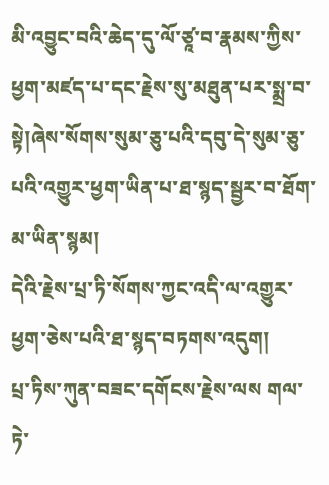མི་འབྱུང་བའི་ཆེད་དུ་ལོ་ཙཱ་བ་རྣམས་ཀྱིས་ཕྱག་མཛད་པ་དང་རྗེས་སུ་མཐུན་པར་སྨྲ་བ་སྟེ།ཞེས་སོགས་སུམ་ཅུ་པའི་དབུ་དེ་སུམ་ཅུ་པའི་འགྱུར་ཕྱག་ཡིན་པ་ཐ་སྙད་སྦྱར་བ་ཐོག་མ་ཡིན་སྙམ།
དེའི་རྗེས་པྲ་ཏི་སོགས་ཀྱང་འདི་ལ་འགྱུར་ཕྱག་ཅེས་པའི་ཐ་སྙད་བཏགས་འདུག།
པྲ་ཏིས་ཀུན་བཟང་དགོངས་རྗེས་ལས གལ་ཏེ་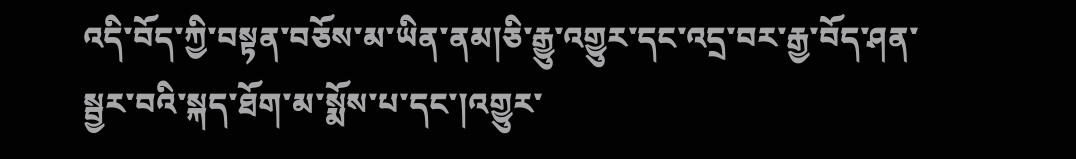འདི་བོད་ཀྱི་བསྟན་བཅོས་མ་ཡིན་ནམ།ཅི་རྒྱུ་འགྱུར་དང་འདྲ་བར་རྒྱ་བོད་ཤན་སྦྱར་བའི་སྐད་ཐོག་མ་སྨོས་པ་དང་།འགྱུར་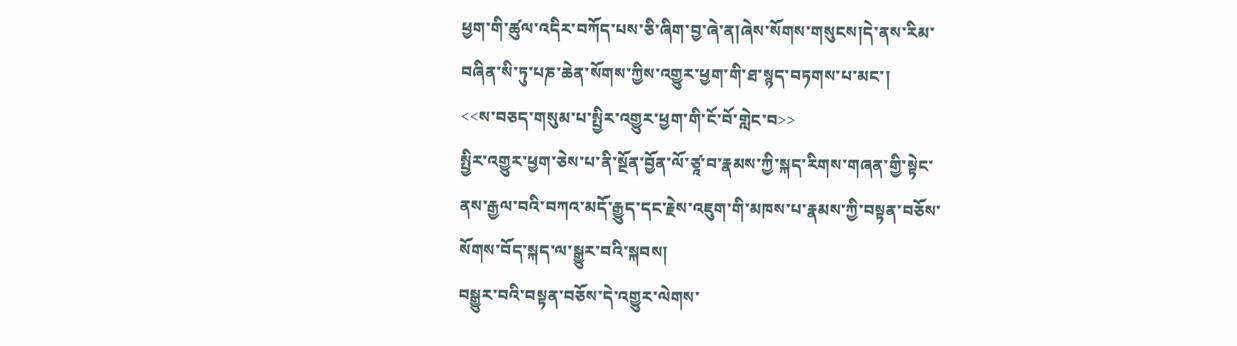ཕྱག་གི་ཚུལ་འདིར་བཀོད་པས་ཅི་ཞིག་བྱ་ཞེ་ན།ཞེས་སོགས་གསུངས།དེ་ནས་རིམ་བཞིན་སི་ཏུ་པཎ་ཆེན་སོགས་ཀྱིས་འགྱུར་ཕྱག་གི་ཐ་སྙད་བཏགས་པ་མང་།
<<ས་བཅད་གསུམ་པ་སྤྱིར་འགྱུར་ཕྱག་གི་ངོ་བོ་གླེང་བ>>
སྤྱིར་འགྱུར་ཕྱག་ཅེས་པ་ནི་སྔོན་བྱོན་ལོ་ཙཱ་བ་རྣམས་ཀྱི་སྐད་རིགས་གཞན་གྱི་སྟེང་ནས་རྒྱལ་བའི་བཀའ་མདོ་རྒྱུད་དང་རྗེས་འཇུག་གི་མཁས་པ་རྣམས་ཀྱི་བསྟན་བཅོས་སོགས་བོད་སྐད་ལ་སྒྱུར་བའི་སྐབས།
བསྒྱུར་བའི་བསྟན་བཅོས་དེ་འགྱུར་ལེགས་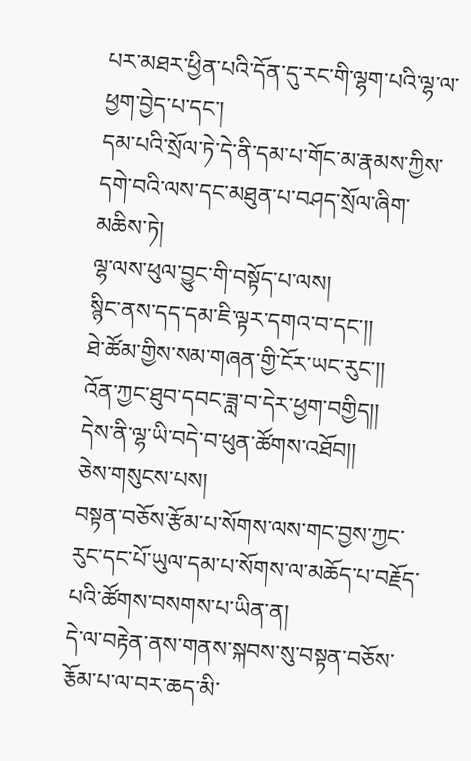པར་མཐར་ཕྱིན་པའི་དོན་དུ་རང་གི་ལྷག་པའི་ལྷ་ལ་ཕྱག་བྱེད་པ་དང་།
དམ་པའི་སྲོལ་ཏེ་དེ་ནི་དམ་པ་གོང་མ་རྣམས་ཀྱིས་དགེ་བའི་ལས་དང་མཐུན་པ་བཤད་སྲོལ་ཞིག་མཆིས་ཏེ།
ལྷ་ལས་ཕུལ་བྱུང་གི་བསྟོད་པ་ལས།
སྙིང་ནས་དད་དམ་ཇི་ལྟར་དགའ་བ་དང་།།
ཐེ་ཚོམ་གྱིས་སམ་གཞན་གྱི་ངོར་ཡང་རུང་།།
འོན་ཀྱང་ཐུབ་དབང་ཟླ་བ་དེར་ཕྱག་བགྱིད།།
དེས་ནི་ལྷ་ཡི་བདེ་བ་ཕུན་ཚོགས་འཐོབ།།
ཅེས་གསུངས་པས།
བསྟན་བཅོས་རྩོམ་པ་སོགས་ལས་གང་བྱས་ཀྱང་རུང་དང་པོ་ཡུལ་དམ་པ་སོགས་ལ་མཆོད་པ་བརྗོད་པའི་ཚོགས་བསགས་པ་ཡིན་ན།
དེ་ལ་བརྟེན་ནས་གནས་སྐབས་སུ་བསྟན་བཅོས་རྕོམ་པ་ལ་བར་ཆད་མི་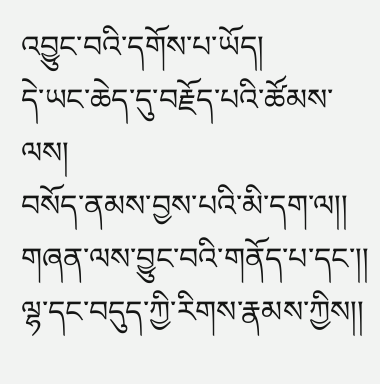འབྱུང་བའི་དགོས་པ་ཡོད།
དེ་ཡང་ཆེད་དུ་བརྗོད་པའི་ཚོམས་ལས།
བསོད་ནམས་བྱས་པའི་མི་དག་ལ།།
གཞན་ལས་བྱུང་བའི་གནོད་པ་དང་།།
ལྷ་དང་བདུད་ཀྱི་རིགས་རྣམས་ཀྱིས།།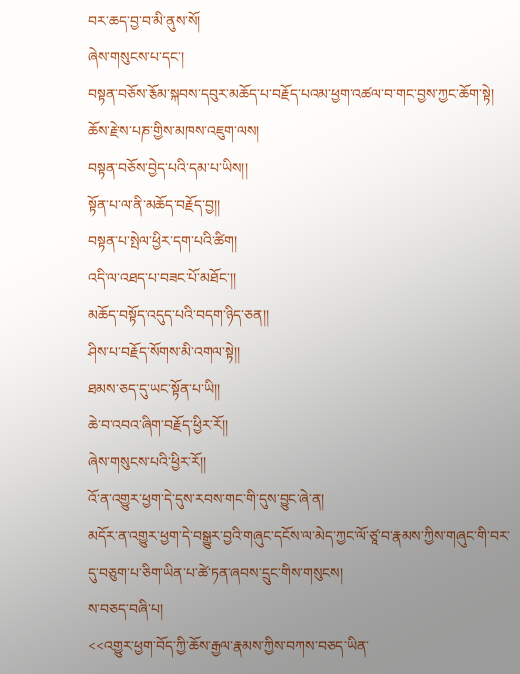བར་ཆད་བྱ་བ་མི་ནུས་སོ།
ཞེས་གསུངས་པ་དང་།
བསྟན་བཅོས་རྕོམ་སྐབས་དབུར་མཆོད་པ་བརྗོད་པའམ་ཕྱག་འཚལ་བ་གང་བྱས་ཀྱང་ཆོག་སྟེ།
ཆོས་རྗེ་ས་པཎ་གྱིས་མཁས་འཇུག་ལས།
བསྟན་བཅོས་བྱེད་པའི་དམ་པ་ཡིས།།
སྟོན་པ་ལ་ནི་མཆོད་བརྗོད་བྱ།།
བསྟན་པ་སྤེལ་ཕྱིར་དག་པའི་ཚིག།
འདི་ལ་འཐད་པ་བཟང་པོ་མཐོང་།།
མཆོད་བསྟོད་འདུད་པའི་བདག་ཉིད་ཅན།།
ཤིས་པ་བརྗོད་སོགས་མི་འགལ་སྟེ།།
ཐམས་ཅད་དུ་ཡང་སྟོན་པ་ཡི།།
ཆེ་བ་འབའ་ཞིག་བརྗོད་ཕྱིར་རོ།།
ཞེས་གསུངས་པའི་ཕྱིར་རོ།།
འོ་ན་འགྱུར་ཕྱག་དེ་དུས་རབས་གང་གི་དུས་བྱུང་ཞེ་ན།
མདོར་ན་འགྱུར་ཕྱག་དེ་བསྒྱུར་བྱའི་གཞུང་དངོས་ལ་མེད་ཀྱང་ལོ་ཙཱ་བ་རྣམས་ཀྱིས་གཞུང་གི་བར་དུ་བཅུག་པ་ཅིག་ཡིན་པ་ཚེ་ཏན་ཞབས་དྲུང་གིས་གསུངས།
ས་བཅད་བཞི་པ།
<<འགྱུར་ཕྱག་བོད་ཀྱི་ཆོས་རྒྱལ་རྣམས་ཀྱིས་བཀས་བཅད་ཡིན་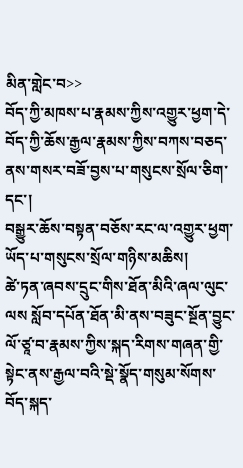མིན་གླེང་བ>>
བོད་ཀྱི་མཁས་པ་རྣམས་ཀྱིས་འགྱུར་ཕྱག་དེ་བོད་ཀྱི་ཆོས་རྒྱལ་རྣམས་ཀྱིས་བཀས་བཅད་ནས་གསར་བཟོ་བྱས་པ་གསུངས་སྲོལ་ཅིག་དང་།
བསྒྱུར་ཆོས་བསྟན་བཅོས་རང་ལ་འགྱུར་ཕྱག་ཡོད་པ་གསུངས་སྲོལ་གཉིས་མཆིས།
ཚེ་ཏན་ཞབས་དྲུང་གིས་ཐོན་མིའི་ཞལ་ལུང་ལས སློབ་དཔོན་ཐོན་མི་ནས་བཟུང་སྔོན་བྱུང་ལོ་ཙཱ་བ་རྣམས་ཀྱིས་སྐད་རིགས་གཞན་གྱི་སྟེང་ནས་རྒྱལ་བའི་སྡེ་སྣོད་གསུམ་སོགས་བོད་སྐད་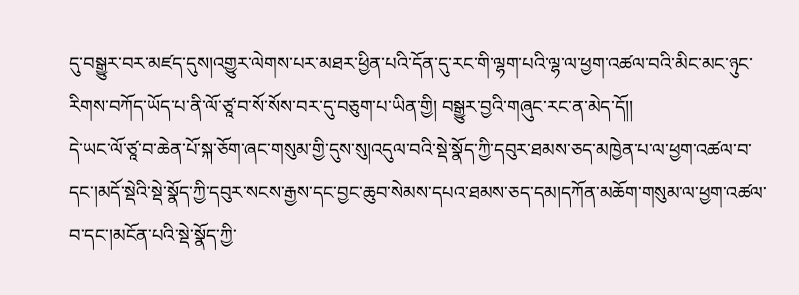དུ་བསྒྱུར་བར་མཛད་དུས།འགྱུར་ལེགས་པར་མཐར་ཕྱིན་པའི་དོན་དུ་རང་གི་ལྷག་པའི་ལྷ་ལ་ཕྱག་འཚལ་བའི་མིང་མང་ཉུང་རིགས་བཀོད་ཡོད་པ་ནི་ལོ་ཙཱ་བ་སོ་སོས་བར་དུ་བཅུག་པ་ཡིན་གྱི། བསྒྱུར་བྱའི་གཞུང་རང་ན་མེད་དོ།།
དེ་ཡང་ལོ་ཙཱ་བ་ཆེན་པོ་སྐ་ཅོག་ཞང་གསུམ་གྱི་དུས་སུ།འདུལ་བའི་སྡེ་སྣོད་ཀྱི་དབུར་ཐམས་ཅད་མཁྱེན་པ་ལ་ཕྱག་འཚལ་བ་དང་།མདོ་སྡེའི་སྡེ་སྣོད་ཀྱི་དབུར་སངས་རྒྱས་དང་བྱང་ཆུབ་སེམས་དཔའ་ཐམས་ཅད་དམ།དཀོན་མཆོག་གསུམ་ལ་ཕྱག་འཚལ་བ་དང་།མངོན་པའི་སྡེ་སྣོད་ཀྱི་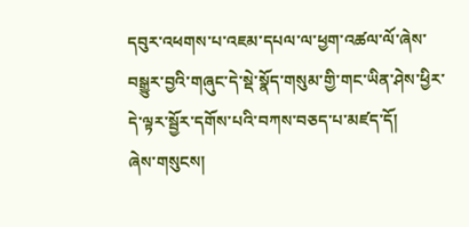དབུར་འཕགས་པ་འཇམ་དཔལ་ལ་ཕྱག་འཚལ་ལོ་ཞེས་བསྒྱུར་བྱའི་གཞུང་དེ་སྡེ་སྣོད་གསུམ་གྱི་གང་ཡིན་ཤེས་ཕྱིར་དེ་ལྟར་སྦྱོར་དགོས་པའི་བཀས་བཅད་པ་མཛད་དོ།
ཞེས་གསུངས།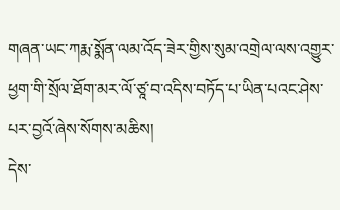གཞན་ཡང་ཀརྨ་སྨོན་ལམ་འོད་ཟེར་གྱིས་སུམ་འགྲེལ་ལས་འགྱུར་ཕྱག་གི་སྲོལ་ཐོག་མར་ལོ་ཙཱ་བ་འདིས་བཏོད་པ་ཡིན་པའང་ཤེས་པར་བྱའོ་ཞེས་སོགས་མཆིས།
དེས་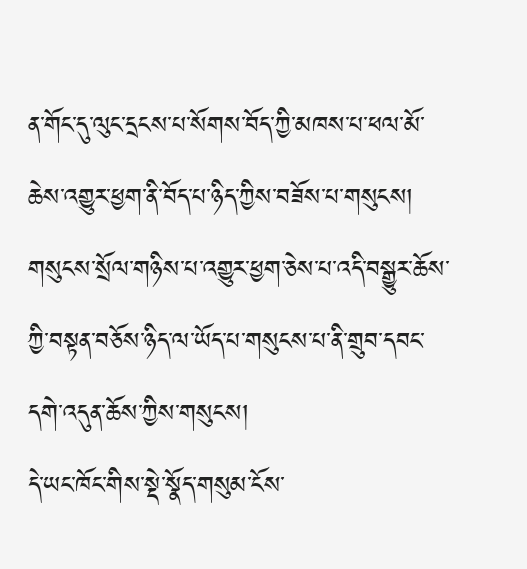ན་གོང་དུ་ལུང་དྲངས་པ་སོགས་བོད་ཀྱི་མཁས་པ་ཕལ་མོ་ཆེས་འགྱུར་ཕྱག་ནི་བོད་པ་ཉིད་ཀྱིས་བཟོས་པ་གསུངས།
གསུངས་སྲོལ་གཉིས་པ་འགྱུར་ཕྱག་ཅེས་པ་འདི་བསྒྱུར་ཆོས་ཀྱི་བསྟན་བཅོས་ཉིད་ལ་ཡོད་པ་གསུངས་པ་ནི་གྲུབ་དབང་དགེ་འདུན་ཆོས་ཀྱིས་གསུངས།
དེ་ཡང་ཁོང་གིས་སྡེ་སྣོད་གསུམ་ངོས་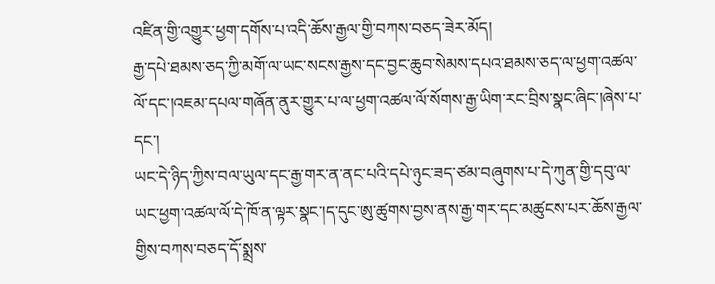འཛིན་གྱི་འགྱུར་ཕྱག་དགོས་པ་འདི་ཆོས་རྒྱལ་གྱི་བཀས་བཅད་ཟེར་མོད།
རྒྱ་དཔེ་ཐམས་ཅད་ཀྱི་མགོ་ལ་ཡང་སངས་རྒྱས་དང་བྱང་ཆུབ་སེམས་དཔའ་ཐམས་ཅད་ལ་ཕྱག་འཚལ་ལོ་དང་།འཇམ་དཔལ་གཞོན་ནུར་གྱུར་པ་ལ་ཕྱག་འཚལ་ལོ་སོགས་རྒྱ་ཡིག་རང་བྲིས་སྣང་ཞིང་།ཞེས་པ་དང་།
ཡང་དེ་ཉིད་ཀྱིས་བལ་ཡུལ་དང་རྒྱ་གར་ན་ནང་པའི་དཔེ་ཉུང་ཟད་ཙམ་བཞུགས་པ་དེ་ཀུན་གྱི་དབུ་ལ་ཡང་ཕྱག་འཚལ་ལོ་དེ་ཁོ་ན་ལྟར་སྣང་།ད་དུང་ཨུ་ཚུགས་བྱས་ནས་རྒྱ་གར་དང་མཚུངས་པར་ཆོས་རྒྱལ་གྱིས་བཀས་བཅད་དོ་སྨྲས་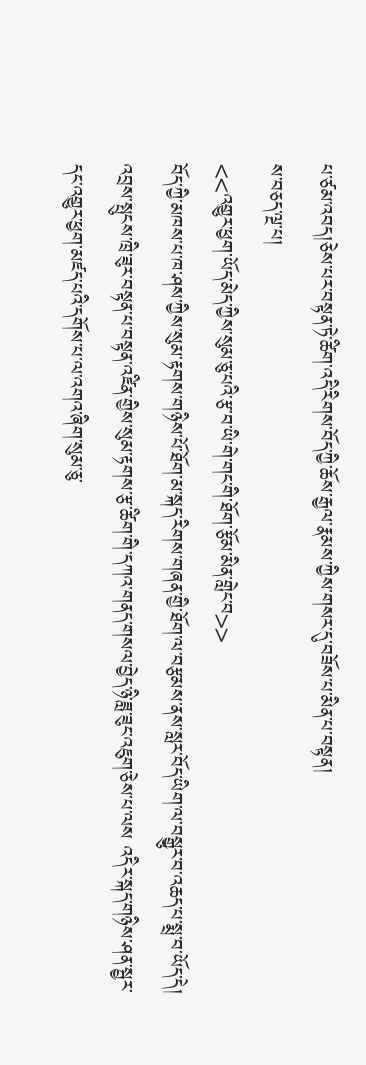པ་ཙམ་འབད།ཅེས་པར་བསྟན་ཏེ་ཚིག་འདི་རིགས་བོད་ཀྱི་ཆོས་རྒྱལ་རྣམས་ཀྱིས་གསར་དུ་བཟོས་པ་མིན་པ་བསྟན།
ས་བཅད་ལྔ་པ།
<<འགྱུར་ཕྱག་ཡོད་མེད་ཀྱིས་སུམ་ཅུ་པའི་རྩ་བ་ཡི་གེ་གང་གི་ཐོག་རྩོམ་མིན་གླེང་བ>>
བོད་ཀྱི་མཁས་པ་ཁ་ཤས་ཀྱིས་སུམ་རྟགས་གཉིས་པོ་ཐོག་མ་སྐད་རིགས་གཞན་གྱི་ཐོག་ལ་བརྩམས་ནས་སླར་བོད་ཡིག་ལ་བསྒྱུར་བ་འཆད་པ་སྨྲ་བ་ཡོད་དེ།
འབྲས་སྤུངས་ཁྲི་ཟུར་བསྟན་པ་བསྟན་འཛིན་གྱིས་སུམ་རྟགས་རྩ་ཚིག་གི་དཀའ་གནད་གསལ་བྱེད་ཉི་ཟླ་ཟུང་འཇུག་ཅེས་པ་ལས འདིར་སྐད་གཉིས་ཤན་སྦྱར་དང་འགྱུར་ཕྱག་མཛད་པའི་དགོས་པ་ལ་འགའ་ཞིག་སུམ་ཅུ་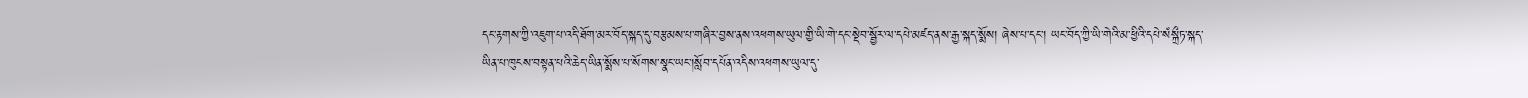དང་རྟགས་ཀྱི་འཇུག་པ་འདི་ཐོག་མར་བོད་སྐད་དུ་བརྩམས་པ་གཞིར་བྱས་ནས་འཕགས་ཡུལ་གྱི་ཡི་གེ་དང་སྡེབ་སྦྱོར་ལ་དཔེ་མཛད་ནས་རྒྱ་སྐད་སྨོས། ཞེས་པ་དང་། ཡང་བོད་ཀྱི་ཡི་གེའི་མ་ཕྱིའི་དཔེ་སཾསྐྲྀཏ་སྐད་ཡིན་པ་ཁུངས་བསྟན་པའི་ཆེད་ཡིན་སྨོས་པ་སོགས་སྣང་ཡང་།སློབ་དཔོན་འདིས་འཕགས་ཡུལ་དུ་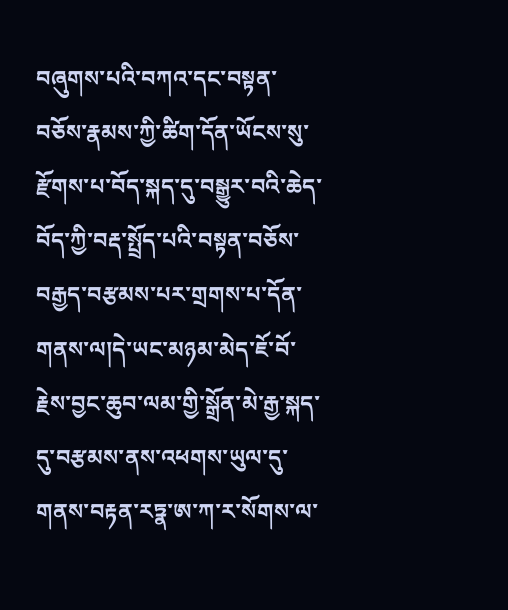བཞུགས་པའི་བཀའ་དང་བསྟན་བཅོས་རྣམས་ཀྱི་ཚིག་དོན་ཡོངས་སུ་རྫོགས་པ་བོད་སྐད་དུ་བསྒྱུར་བའི་ཆེད་བོད་ཀྱི་བརྡ་སྤྲོད་པའི་བསྟན་བཅོས་བརྒྱད་བརྩམས་པར་གྲགས་པ་དོན་གནས་ལ།དེ་ཡང་མཉམ་མེད་ཇོ་བོ་རྗེས་བྱང་ཆུབ་ལམ་གྱི་སྒྲོན་མེ་རྒྱ་སྐད་དུ་བརྩམས་ནས་འཕགས་ཡུལ་དུ་གནས་བརྟན་རཏྣ་ཨ་ཀ་ར་སོགས་ལ་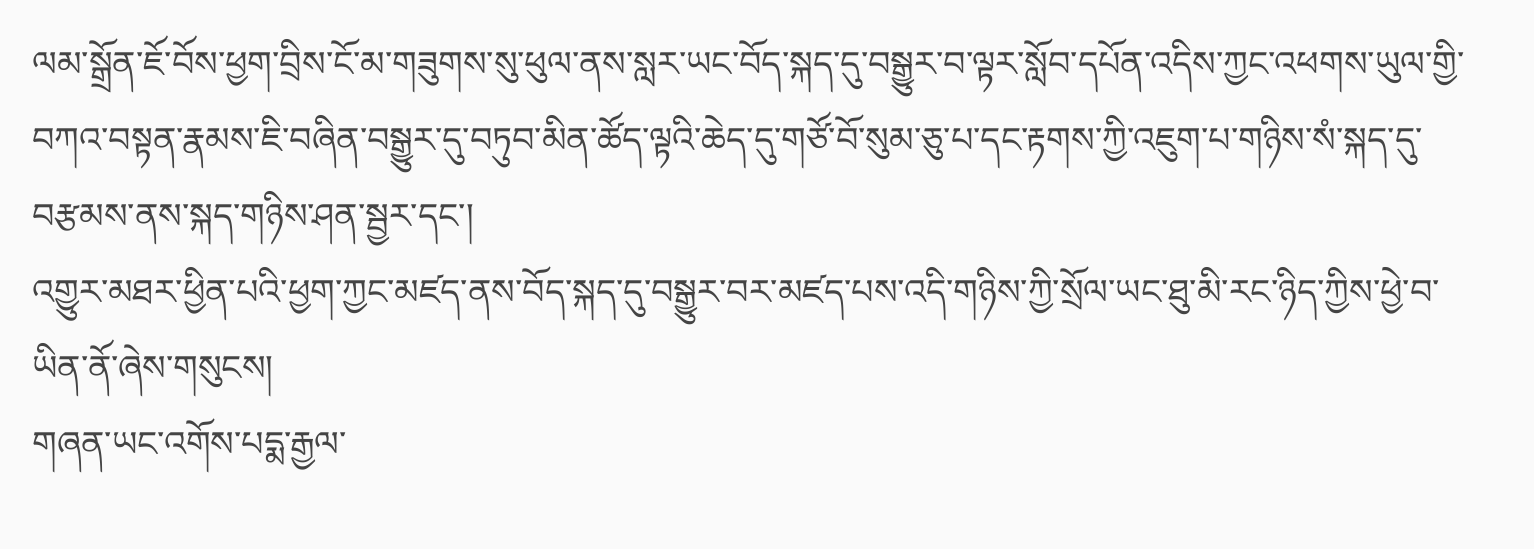ལམ་སྒྲོན་ཇོ་བོས་ཕྱག་བྲིས་ངོ་མ་གཟུགས་སུ་ཕུལ་ནས་སླར་ཡང་བོད་སྐད་དུ་བསྒྱུར་བ་ལྟར་སློབ་དཔོན་འདིས་ཀྱང་འཕགས་ཡུལ་གྱི་བཀའ་བསྟན་རྣམས་ཇི་བཞིན་བསྒྱུར་དུ་བཏུབ་མིན་ཚོད་ལྟའི་ཆེད་དུ་གཙོ་བོ་སུམ་ཅུ་པ་དང་རྟགས་ཀྱི་འཇུག་པ་གཉིས་སཾ་སྐད་དུ་བརྩམས་ནས་སྐད་གཉིས་ཤན་སྦྱར་དང་།
འགྱུར་མཐར་ཕྱིན་པའི་ཕྱག་ཀྱང་མཛད་ནས་བོད་སྐད་དུ་བསྒྱུར་བར་མཛད་པས་འདི་གཉིས་ཀྱི་སྲོལ་ཡང་ཐུ་མི་རང་ཉིད་ཀྱིས་ཕྱེ་བ་ཡིན་ནོ་ཞེས་གསུངས།
གཞན་ཡང་འགོས་པདྨ་རྒྱལ་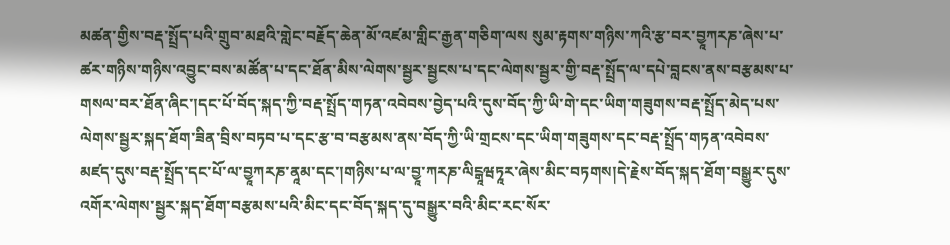མཚན་གྱིས་བརྡ་སྤྲོད་པའི་གྲུབ་མཐའི་གླེང་བརྗོད་ཆེན་མོ་འཛམ་གླིང་རྒྱན་གཅིག་ལས སུམ་རྟགས་གཉིས་ཀའི་རྩ་བར་བྱཱཀརཎ་ཞེས་པ་ཚར་གཉིས་གཉིས་འབྱུང་བས་མཚོན་པ་དང་ཐོན་མིས་ལེགས་སྦྱར་སྦྱངས་པ་དང་ལེགས་སྦྱར་གྱི་བརྡ་སྤྲོད་ལ་དཔེ་བླངས་ནས་བརྩམས་པ་གསལ་བར་ཐོན་ཞིང་།དང་པོ་བོད་སྐད་ཀྱི་བརྡ་སྤྲོད་གཏན་འབེབས་བྱེད་པའི་དུས་བོད་ཀྱི་ཡི་གེ་དང་ཡིག་གཟུགས་བརྡ་སྤྲོད་མེད་པས་ལེགས་སྦྱར་སྐད་ཐོག་ཟིན་བྲིས་བཏབ་པ་དང་རྩ་བ་བརྩམས་ནས་བོད་ཀྱི་ཡི་གྲངས་དང་ཡིག་གཟུགས་དང་བརྡ་སྤྲོད་གཏན་འབེབས་མཛད་དུས་བརྡ་སྤྲོད་དང་པོ་ལ་བྱཱཀརཎ་ནཱམ་དང་།གཉིས་པ་ལ་བྱཱ་ཀརཎ་ལིངྒཱཝཏཱར་ཞེས་མིང་བཏགས།དེ་རྗེས་བོད་སྐད་ཐོག་བསྒྱུར་དུས་འགོར་ལེགས་སྦྱར་སྐད་ཐོག་བརྩམས་པའི་མིང་དང་བོད་སྐད་དུ་བསྒྱུར་བའི་མིང་རང་སོར་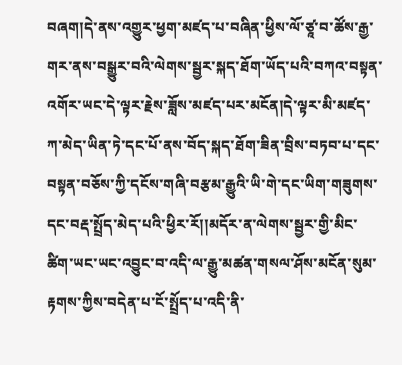བཞག།དེ་ནས་འགྱུར་ཕྱག་མཛད་པ་བཞིན་ཕྱིས་ལོ་ཙཱ་བ་ཚོས་རྒྱ་གར་ནས་བསྒྱུར་བའི་ལེགས་སྦྱར་སྐད་ཐོག་ཡོད་པའི་བཀའ་བསྟན་འགོར་ཡང་དེ་ལྟར་རྗེས་ཟློས་མཛད་པར་མངོན།དེ་ལྟར་མི་མཛད་ཀ་མེད་ཡིན་ཏེ་དང་པོ་ནས་བོད་སྐད་ཐོག་ཟིན་བྲིས་བཏབ་པ་དང་བསྟན་བཅོས་ཀྱི་དངོས་གཞི་བརྩམ་རྒྱུའི་ཡི་གེ་དང་ཡིག་གཟུགས་དང་བརྡ་སྤྲོད་མེད་པའི་ཕྱིར་རོ།།མདོར་ན་ལེགས་སྦྱར་གྱི་མིང་ཚིག་ཡང་ཡང་འབྱུང་བ་འདི་ལ་རྒྱུ་མཚན་གསལ་ཤོས་མངོན་སུམ་རྟགས་ཀྱིས་བདེན་པ་ངོ་སྤྲོད་པ་འདི་ནི་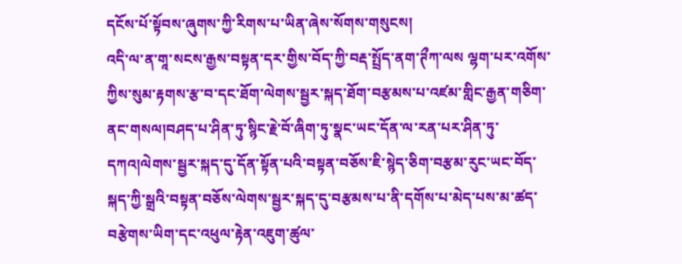དངོས་པོ་སྟོབས་ཞུགས་ཀྱི་རིགས་པ་ཡིན་ཞེས་སོགས་གསུངས།
འདི་ལ་ན་གཱ་སངས་རྒྱས་བསྟན་དར་གྱིས་བོད་ཀྱི་བརྡ་སྤྲོད་ནག་ཊྀཀ་ལས ལྷག་པར་འགོས་ཀྱིས་སུམ་རྟགས་རྩ་བ་དང་ཐོག་ལེགས་སྦྱར་སྐད་ཐོག་བརྩམས་པ་འཛམ་གླིང་རྒྱན་གཅིག་ནང་གསལ།བཤད་པ་ཤིན་ཏུ་སྙིང་རྗེ་བོ་ཞིག་ཏུ་སྣང་ཡང་དོན་ལ་རན་པར་ཤིན་ཏུ་དཀའ།ལེགས་སྦྱར་སྐད་དུ་དོན་སྟོན་པའི་བསྟན་བཅོས་ཇི་སྙེད་ཅིག་བརྩམ་རུང་ཡང་བོད་སྐད་ཀྱི་སྒྲའི་བསྟན་བཅོས་ལེགས་སྦྱར་སྐད་དུ་བརྩམས་པ་ནི་དགོས་པ་མེད་པས་མ་ཚད་བརྩེགས་ཡིག་དང་འཕུལ་རྟེན་འཇུག་ཚུལ་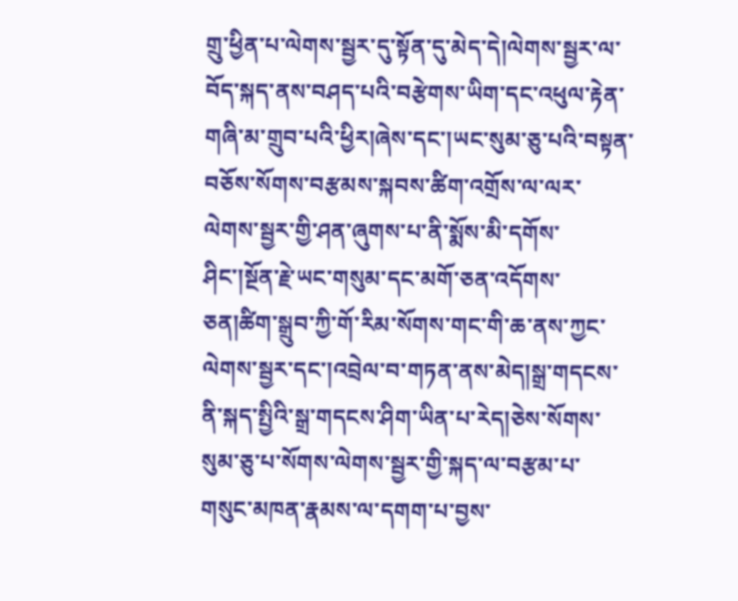གྲུ་ཕྱིན་པ་ལེགས་སྦྱར་དུ་སྟོན་དུ་མེད་དེ།ལེགས་སྦྱར་ལ་བོད་སྐད་ནས་བཤད་པའི་བརྩེགས་ཡིག་དང་འཕུལ་རྟེན་གཞི་མ་གྲུབ་པའི་ཕྱིར།ཞེས་དང་།ཡང་སུམ་ཅུ་པའི་བསྟན་བཅོས་སོགས་བརྩམས་སྐབས་ཚིག་འགྲོས་ལ་ལར་ལེགས་སྦྱར་གྱི་ཤན་ཞུགས་པ་ནི་སྨོས་མི་དགོས་ཤིང་།སྔོན་རྗེ་ཡང་གསུམ་དང་མགོ་ཅན་འདོགས་ཅན།ཚིག་སྒྲུབ་ཀྱི་གོ་རིམ་སོགས་གང་གི་ཆ་ནས་ཀྱང་ལེགས་སྦྱར་དང་།འབྲེལ་བ་གཏན་ནས་མེད།སྒྲ་གདངས་ནི་སྐད་སྤྱིའི་སྒྲ་གདངས་ཤིག་ཡིན་པ་རེད།ཅེས་སོགས་སུམ་ཅུ་པ་སོགས་ལེགས་སྦྱར་གྱི་སྐད་ལ་བརྩམ་པ་གསུང་མཁན་རྣམས་ལ་དགག་པ་བྱས་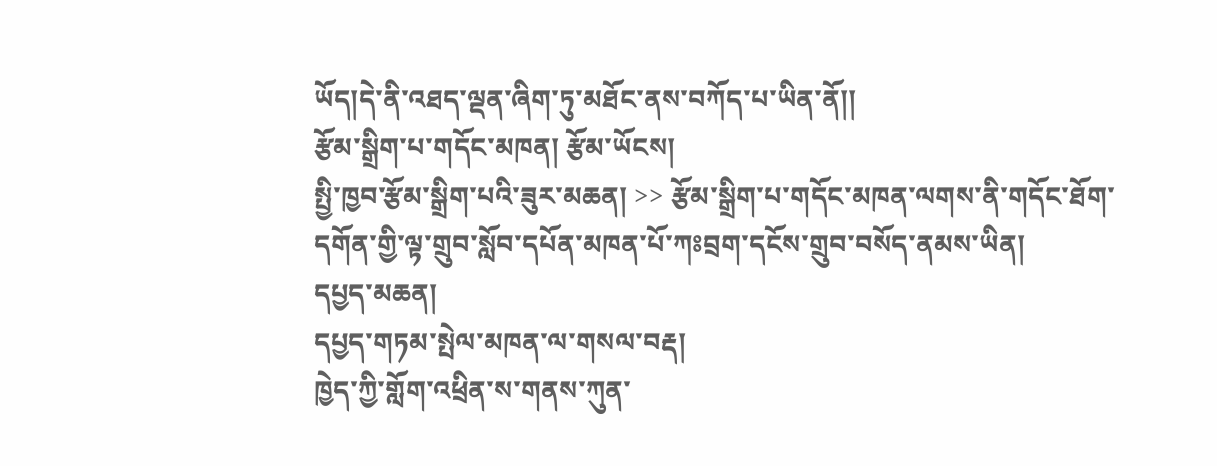ཡོད།དེ་ནི་འཐད་ལྡན་ཞིག་ཏུ་མཐོང་ནས་བཀོད་པ་ཡིན་ནོ།།
རྩོམ་སྒྲིག་པ་གདོང་མཁན། རྩོམ་ཡོངས།
སྤྱི་ཁྱབ་རྩོམ་སྒྲིག་པའི་ཟུར་མཆན། >> རྩོམ་སྒྲིག་པ་གདོང་མཁན་ལགས་ནི་གདོང་ཐོག་དགོན་གྱི་ལྟ་གྲུབ་སློབ་དཔོན་མཁན་པོ་ཀཿབྲག་དངོས་གྲུབ་བསོད་ནམས་ཡིན།
དཔྱད་མཆན།
དཔྱད་གཏམ་སྤེལ་མཁན་ལ་གསལ་བརྡ།
ཁྱེད་ཀྱི་གློག་འཕྲིན་ས་གནས་ཀུན་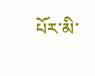པོར་མི་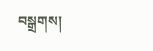བསྒྲགས།